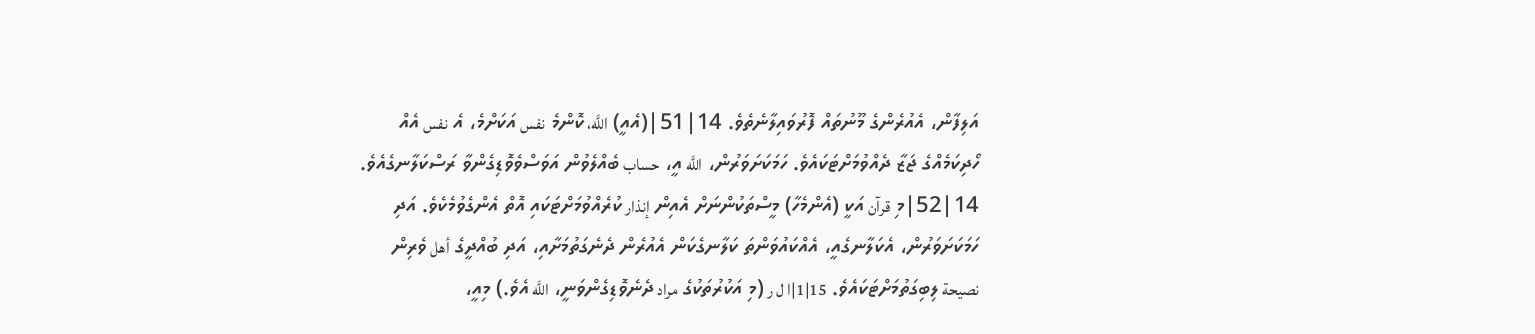އަލިފާން، އެއުރެންގެ މޫނުތައް ފޮރުވައިލާނެތެވެ. 14|51|(އެއީ) اللَّه، ކޮންމެ نفس އަކަށްމެ، އެ نفس އެއް ހޯދިކަމެއްގެ ޖަޒާ ދެއްވުމަށްޓަކައެވެ. ހަމަކަށަވަރުން، اللَّه އީ، حساب ބެއްލެވުން އަވަސްވެވޮޑިގެންވާ ރަސްކަލާނގެއެވެ. 14|52|މި قرآن އަކީ (އެންމެހާ) މީސްތަކުންނަށް އެއިން إنذار ކުރެއްވުމަށްޓަކައި އޮތް އެންގެވުމެކެވެ. އަދި ހަމަކަށަވަރުން، އެކަލާނގެއީ، އެއްކައުވަންތަ ކަލާނގެކަން އެއުރެން ދެނެގަތުމަށާއި، އަދި ބުއްދީގެ أهل ވެރިން نصيحة ލިބިގަތުމަށްޓަކައެވެ. 15|1|ا ل ر (މި އަކުރުތަކުގެ مراد ދެނެވޮޑިގެންވަނީ، اللَّه އެވެ.) މިއީ،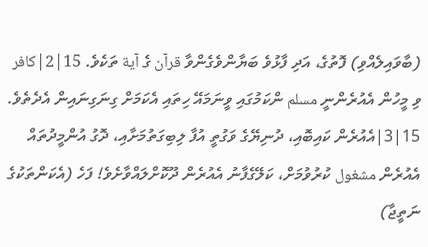(ބާވައިލެއްވި) ފޮތުގެ، އަދި ފާޅުވެ ބަޔާންވެގެންވާ قرآن ގެ آية ތަކެވެ. 15|2|كافر ވި މީހުން އެއުރެންނީ مسلم ންކަމުގައި ވީނަމައޭ ހިތައި އެކަމަށް ގިނަގިނައިން އެދެތެވެ. 15|3|އެއުރެން ކައިބޮއި، ދުނިޔޭގެ ވަގުތީ އުފާ ލިބިގަތުމަށާއި، ދޮގު އުންމީދުތައް އެއުރެން مشغول ކުރުވުމަށް، ކަލޭގެފާނު އެއުރެން ދޫކޮށްލައްވާށެވެ! ފަހެ (އެކަންތަކުގެ ނަތީޖާ)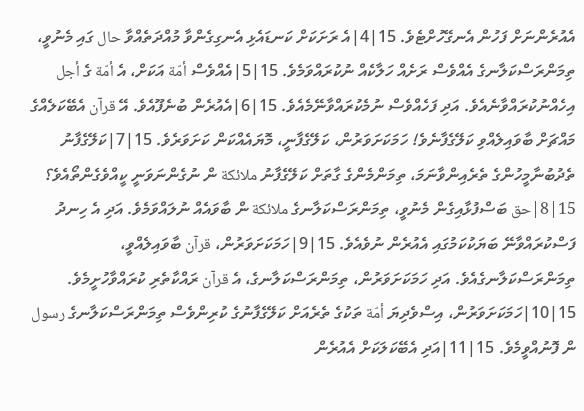އެއުރެންނަށް ފަހުން އެނގޭހުށްޓެވެ. 15|4|އެ ރަށަކަށް ކަނޑައެޅި އެނގިގެންވާ މުއްދަތެއްވާ حال ގައި މެނުވީ، ތިމަންރަސްކަލާނގެ އެއްވެސް ރަށެއް ހަލާކެއް ނުކުރައްވަމެވެ. 15|5|އެއްވެސް أمّة އަކަށް، އެ أمّة ގެ أجل އިހެއްނުކުރައްވާނެއެވެ. އަދި ފަހެއްވެސް ނުމެކުރައްވާނޭމެއެވެ. 15|6|އެއުރެން ބުނެފޫއެވެ. އޭ قرآن އެބޭކަލެއްގެ މައްޗަށް ބާވައިލެއްވި ކަލޭގެފާނެވެ! ހަމަކަށަވަރުން، ކަލޭގެފާނީ، މޮޔައެއްކަން ކަށަވަރެވެ. 15|7|ކަލޭގެފާނު ތެދުބުނާމީހުންގެ ތެރެއިންވާނަމަ، ތިމަންމެންގެ ގާތަށް ކަލޭގެފާނު ملائكة ން ނުގެންނަވަނީ ކީއްވެގެންތޯއެވެ؟ 15|8|حق ބަސްފުޅާއިގެން މެނުވީ، ތިމަންރަސްކަލާނގެ ملائكة ން ބާވައެއް ނުލައްވަމެވެ. އަދި އެ ހިނދު ފަސްކުރައްވާނޭ ބަޔަކުކަމުގައި އެއުރެން ނުވެއެވެ. 15|9|ހަމަކަށަވަރުން، قرآن ބާވައިލެއްވީ، ތިމަންރަސްކަލާނގެއެވެ. އަދި ހަމަކަށަވަރުން، ތިމަންރަސްކަލާނގެ، އެ قرآن ރައްކާތެރި ކުރައްވާހުށީމެވެ. 15|10|ހަމަކަށަވަރުން، އިސްވެދިޔަ أمّة ތަކުގެ ތެރެއަށް ކަލޭގެފާނުގެ ކުރިންވެސް ތިމަންރަސްކަލާނގެ رسول ން ފޮނުއްވީމެވެ. 15|11|އަދި އެބޭކަލަކަށް އެއުރެން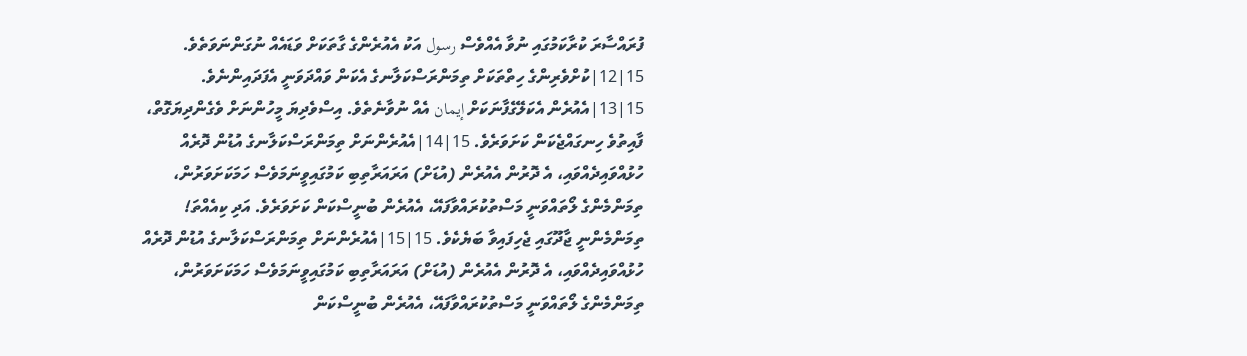ފުރައްސާރަ ކުރާކަމުގައި ނުވާ އެއްވެސް رسول އަކު އެއުރެންގެ ގާތަކަށް ވަޑައެއް ނުގަންނަވަތެވެ. 15|12|ކުށްވެރިންގެ ހިތްތަކަށް ތިމަންރަސްކަލާނގެ އެކަން ވައްދަވަނީ އެފަދައިންނެވެ. 15|13|އެއުރެން އެކަލޭގެފާނަކަށް إيمان އެއް ނުވާނެތެވެ. އިސްވެދިޔަ މީހުންނަށް ވެގެންދިޔަގޮތް، ފާއިތުވެ ހިނގައްޖެކަން ކަށަވަރެވެ. 15|14|އެއުރެންނަށް ތިމަންރަސްކަލާނގެ އުޑުން ދޮރެއް ހުޅުއްވައިދެއްވައި، އެ ދޮރުން އެއުރެން (އުޑަށް) އަރައަރާތިބި ކަމުގައިވީނަމަވެސް ހަމަކަށަވަރުން، ތިމަންމެންގެ ލޯތައްވަނީ މަސްތުކުރައްވާފައޭ، އެއުރެން ބުނީސްކަން ކަށަވަރެވެ. އަދި ކިއެއްތަ! ތިމަންމެންނީ ޖާދޫގައި ޖެހިފައިވާ ބަޔެކެވެ. 15|15|އެއުރެންނަށް ތިމަންރަސްކަލާނގެ އުޑުން ދޮރެއް ހުޅުއްވައިދެއްވައި، އެ ދޮރުން އެއުރެން (އުޑަށް) އަރައަރާތިބި ކަމުގައިވީނަމަވެސް ހަމަކަށަވަރުން، ތިމަންމެންގެ ލޯތައްވަނީ މަސްތުކުރައްވާފައޭ، އެއުރެން ބުނީސްކަން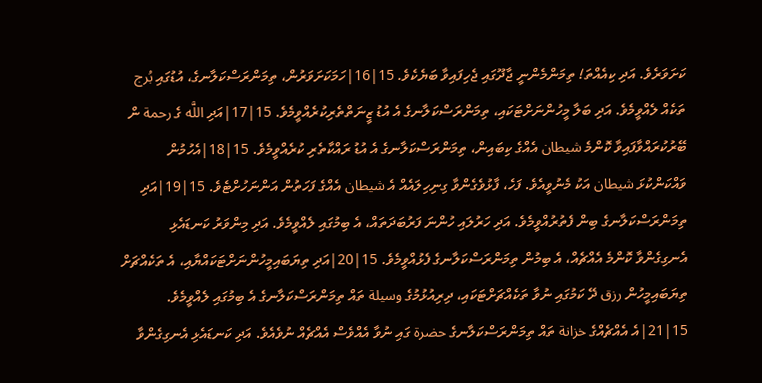ކަށަވަރެވެ. އަދި ކިއެއްތަ! ތިމަންމެންނީ ޖާދޫގައި ޖެހިފައިވާ ބަޔެކެވެ. 15|16|ހަމަކަށަވަރުން، ތިމަންރަސްކަލާނގެ، އުޑުގައި بُرج ތަކެއް ލެއްވީމެވެ. އަދި ބަލާ މީހުންނަށްޓަކައި، ތިމަންރަސްކަލާނގެ އެ އުޑު ޒީނަތްތެރިކުރެއްވީމެވެ. 15|17|އަދި اللَّه ގެ رحمة ން ބޭރުކުރައްވާފައިވާ ކޮންމެ شيطان އެއްގެ ކިބައިން، ތިމަންރަސްކަލާނގެ އެ އުޑު ރައްކާތެރި ކުރެއްވީމެވެ. 15|18|އެހުމުން ވައްކަންކުޅަ شيطان އަކު މެނުވީއެވެ. ފަހެ، ފާޅުވެގެންވާ ގިނިހިލައެއް އެ شيطان އެއްގެ ފަހަތުން އަންނަހުށްޓެވެ. 15|19|އަދި ތިމަންރަސްކަލާނގެ ބިން ފެތުރުއްވީމެވެ. އަދި ހަރުލައި ހުންނަ ފަރުބަދަތައް، އެ ބިމުގައި ލެއްވީމެވެ. އަދި މިންވަރު ކަނޑައެޅި އެނގިގެންވާ ކޮންމެ އެއްޗެއް، އެ ބިމުން ތިމަންރަސްކަލާނގެ ފެޅުއްވީމެވެ. 15|20|އަދި ތިޔަބައިމީހުންނަށްޓަކައްޔާއި، އެ ތަކެއްޗަށް ތިޔަބައިމީހުން رزق ދޭ ކަމުގައި ނުވާ ތަކެއްޗަށްޓަކައި، ދިރިއުޅުމުގެ وسيلة ތައް ތިމަންރަސްކަލާނގެ އެ ބިމުގައި ލެއްވީމެވެ. 15|21|އެ އެއްޗެއްގެ خزانة ތައް ތިމަންރަސްކަލާނގެ حضرة ގައި ނުވާ އެއްވެސް އެއްޗެއް ނުވެއެވެ. އަދި ކަނޑައެޅި އެނގިގެންވާ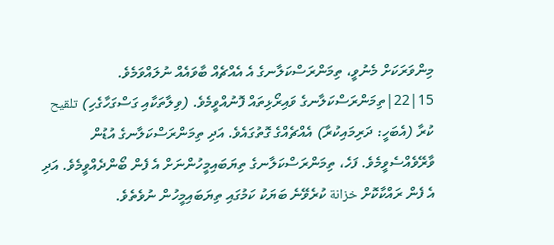މިންވަރަކަށް މެނުވީ، ތިމަންރަސްކަލާނގެ އެ އެއްޗެއް ބާވައެއް ނުލައްވަމެވެ. 15|22|ތިމަންރަސްކަލާނގެ ވައިރޯޅިތައް ފޮނުއްވީމެވެ. (ވިލާތަކާއި ގަސްގަހާގެހި) تلقيح ކުރާ (އެބަހީ: ދަރިމައިކުރާ) އެއްޗެއްގެ ގޮތުގައެވެ. އަދި ތިމަންރަސްކަލާނގެ އުޑުން ވާރޭވެއްސެވީމެވެ. ފަހެ، ތިމަންރަސްކަލާނގެ ތިޔަބައިމީހުންނަށް އެ ފެން ބޯންދެއްވީމެވެ. އަދި އެ ފެން ރައްކާކޮށް خزانة ކުރެވޭނެ ބަޔަކު ކަމުގައި ތިޔަބައިމީހުން ނުވެތެވެ.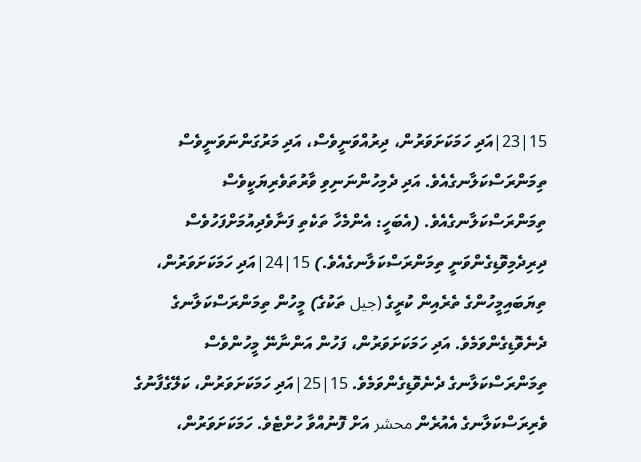15|23|އަދި ހަމަކަށަވަރުން، ދިރުއްވަނީވެސް، އަދި މަރުގަންނަވަނީވެސް ތިމަންރަސްކަލާނގެއެވެ. އަދި ދެމިހުންނަނިވި ވާރުތަވެރިޔަކީވެސް ތިމަންރަސްކަލާނގެއެވެ. (އެބަހީ: އެންމެހާ ތަކެތި ފަނާވެދިއުމަށްފަހުވެސް ދިރިދެމިވޮޑިގެންވަނީ ތިމަންރަސްކަލާނގެއެވެ.) 15|24|އަދި ހަމަކަށަވަރުން، ތިޔަބައިމީހުންގެ ތެރެއިން ކުރީގެ (جيل ތަކުގެ) މީހުން ތިމަންރަސްކަލާނގެ ދެނެވޮޑިގެންވަމެވެ. އަދި ހަމަކަށަވަރުން، ފަހުން އަންނާނޭ މީހުންވެސް ތިމަންރަސްކަލާނގެ ދެނެވޮޑިގެންވަމެވެ. 15|25|އަދި ހަމަކަށަވަރުން، ކަލޭގެފާނުގެ ވެރިރަސްކަލާނގެ އެއުރެން محشر އަށް ފޮނުއްވާ ހުށްޓެވެ. ހަމަކަށަވަރުން،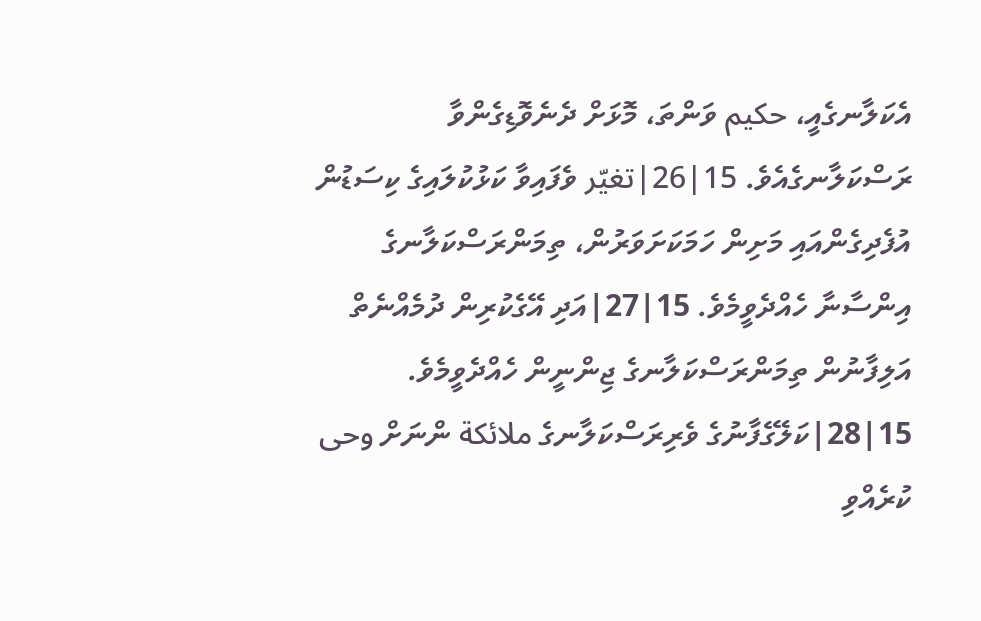އެކަލާނގެއީ، حكيم ވަންތަ، މޮޅަށް ދެނެވޮޑިގެންވާ ރަސްކަލާނގެއެވެ. 15|26|تغيّر ވެފައިވާ ކަޅުކުލައިގެ ކިސަޑުން އުފެދިގެންއައި މަށިން ހަމަކަށަވަރުން، ތިމަންރަސްކަލާނގެ އިންސާނާ ހެއްދެވީމެވެ. 15|27|އަދި އޭގެކުރިން ދުމެއްނެތް އަލިފާނުން ތިމަންރަސްކަލާނގެ ޖިންނީން ހެއްދެވީމެވެ. 15|28|ކަލޭގެފާނުގެ ވެރިރަސްކަލާނގެ ملائكة ންނަށް وحى ކުރެއްވި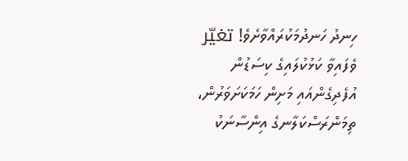ހިނދު ހަނދުމަކުރައްވާށެވެ! تغيّر ވެފައިވާ ކަޅުކުލައިގެ ކިސަޑުން އުފެދިގެންއައި މަށިން ހަމަކަށަވަރުން، ތިމަންރަސްކަލާނގެ އިންސާނަކު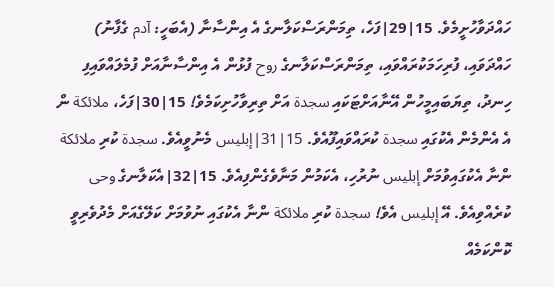ހައްދަވާހުށީމެވެ. 15|29|ފަހެ، ތިމަންރަސްކަލާނގެ އެ އިންސާނާ (އެބަހީ: آدم ގެފާނު) ހައްދަވައި، ފުރިހަމަކުރައްވައި، ތިމަންރަސްކަލާނގެ روح ފުޅުން އެ އިންސާނާއަށް ފުމެލައްވައިފި ހިނދު، ތިޔަބައިމީހުން އޭނާއަށްޓަކައި سجدة އަށް ތިރިވާހުށިކަމެވެ! 15|30|ފަހެ، ملائكة ން އެ އެންމެން އެކުގައި سجدة ކުރައްވައިފޫއެވެ. 15|31|إبليس މެނުވީއެވެ. سجدة ކުރި ملائكة ންނާ އެކުގައިވުމަށް إبليس ނުރުހި، އެކަމުން މަނާވެގެންފިއެވެ. 15|32|އެކަލާނގެ وحى ކުރެއްވިއެވެ. އޭ إبليس އެވެ! سجدة ކުރި ملائكة ންނާ އެކުގައި ނުވުމަށް ކަލޭގެއަށް މެދުވެރިވީ ކޮންކަމެއް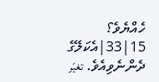ހެއްޔެވެ؟ 15|33|އެކަލޭގެ ދެންނެވިއެވެ. تغيّر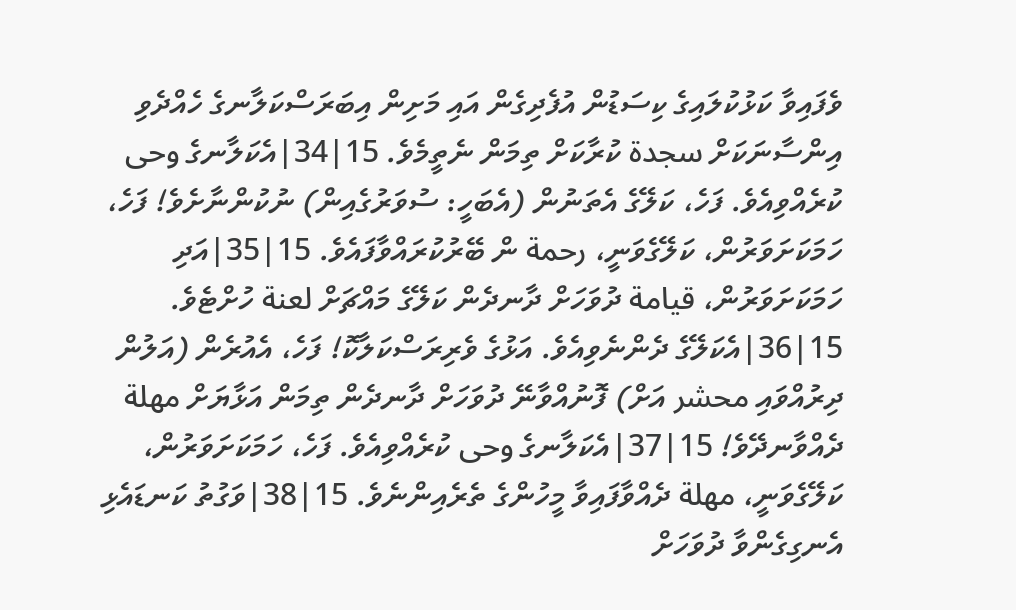ވެފައިވާ ކަޅުކުލައިގެ ކިސަޑުން އުފެދިގެން އައި މަށިން އިބަރަސްކަލާނގެ ހެއްދެވި އިންސާނަކަށް سجدة ކުރާކަށް ތިމަން ނެތީމެވެ. 15|34|އެކަލާނގެ وحى ކުރެއްވިއެވެ. ފަހެ، ކަލޭގެ އެތަނުން (އެބަހީ: ސުވަރުގެއިން) ނުކުންނާށެވެ! ފަހެ، ހަމަކަށަވަރުން، ކަލޭގެވަނީ، رحمة ން ބޭރުކުރައްވާފައެވެ. 15|35|އަދި ހަމަކަށަވަރުން، قيامة ދުވަހަށް ދާނދެން ކަލޭގެ މައްޗަށް لعنة ހުށްޓެވެ. 15|36|އެކަލޭގެ ދެންނެވިއެވެ. އަޅުގެ ވެރިރަސްކަލާކޮ! ފަހެ، އެއުރެން (އަލުން ދިރުއްވައި محشر އަށް) ފޮނުއްވާނޭ ދުވަހަށް ދާނދެން ތިމަން އަޅާޔަށް مهلة ދެއްވާނދޭވެ! 15|37|އެކަލާނގެ وحى ކުރެއްވިއެވެ. ފަހެ، ހަމަކަށަވަރުން، ކަލޭގެވަނީ، مهلة ދެއްވާފައިވާ މީހުންގެ ތެރެއިންނެވެ. 15|38|ވަގުތު ކަނޑައެޅި އެނގިގެންވާ ދުވަހަށް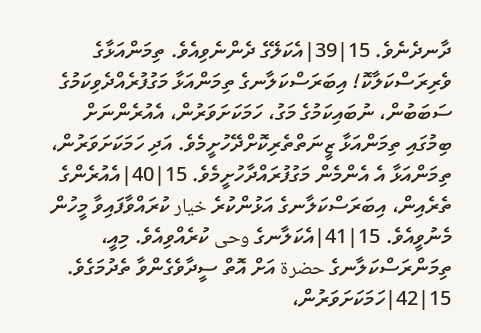ދާނދެނެވެ. 15|39|އެކަލޭގެ ދެންނެވިއެވެ. ތިމަންއަޅާގެ ވެރިރަސްކަލާކޮ! އިބަރަސްކަލާނގެ ތިމަންއަޅާ މަގުފުރެއްދެވިކަމުގެ ސަބަބުން، ނުބައިކަމުގެ މަގު، ހަމަކަށަވަރުން، އެއުރެންނަށް ބިމުގައި ތިމަންއަޅާ ޒީނަތްތެރިކޮށްދޭހުށީމެވެ. އަދި ހަމަކަށަވަރުން، ތިމަންއަޅާ އެ އެންމެން މަގުފުރައްދާހުށީމެވެ. 15|40|އެއުރެންގެ ތެރެއިން، އިބަރަސްކަލާނގެ އަޅުންކުރެ خيار ކުރައްވާފައިވާ މީހުން މެނުވީއެވެ. 15|41|އެކަލާނގެ وحى ކުރެއްވިއެވެ. މިއީ، ތިމަންރަސްކަލާނގެ حضرة އަށް އޮތް ސީދާވެގެންވާ ތެދުމަގެވެ. 15|42|ހަމަކަށަވަރުން،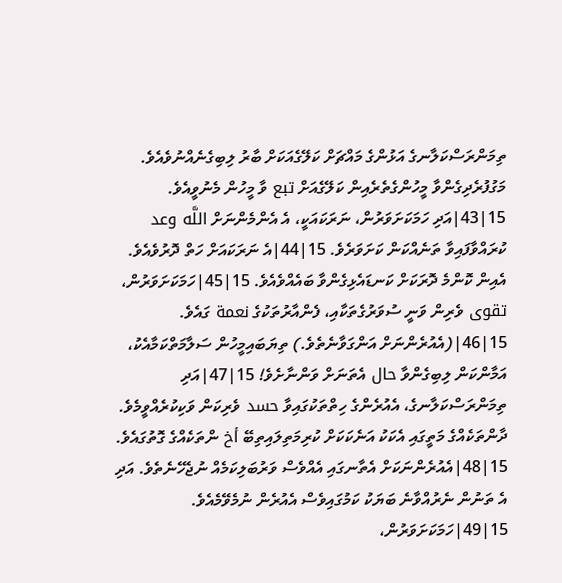ތިމަންރަސްކަލާނގެ އަޅުންގެ މައްޗަށް ކަލޭގެއަކަށް ބާރު ލިބިގެނެއްނުވެއެވެ. މަގުފުރެދިގެންވާ މީހުންގެތެރެއިން ކަލޭގެއަށް تبع ވާ މީހުން މެނުވީއެވެ. 15|43|އަދި ހަމަކަށަވަރުން، ނަރަކައަކީ، އެ އެންމެންނަށް اللَّه وعد ކުރައްވާފައިވާ ތަނެއްކަން ކަށަވަރެވެ. 15|44|އެ ނަރަކައަށް ހަތް ދޮރުވެއެވެ. އެއިން ކޮންމެ ދޮރަކަށް ކަނޑައެޅިގެންވާ ބައެއްވެއެވެ. 15|45|ހަމަކަށަވަރުން، تقوى ވެރިން ވަނީ ސުވަރުގެތަކާއި، ފެންއާރުތަކުގެ نعمة ގައެވެ. 15|46|(އެއުރެންނަށް އަންގަވާނެތެވެ.) ތިޔަބައިމީހުން ސަލާމަތްކަމާއެކު، އަމާންކަން ލިބިގެންވާ حال އެތަނަށް ވަންނާށެވެ! 15|47|އަދި ތިމަންރަސްކަލާނގެ، އެއުރެންގެ ހިތްތަކުގައިވާ حسد ވެރިކަން ވަކިކުރެއްވީމެވެ. ދާންތަކެއްގެ މަތީގައި އެކަކު އަނެކަކަށް ކުރިމަތިލައިތިބޭ أخ ންތަކެއްގެ ގޮތުގައެވެ. 15|48|އެއުރެންނަކަށް އެތާނގައި އެއްވެސް ވަރުބަލިކަމެއް ނުޖެހޭނެތެވެ. އަދި އެ ތަނުން ނެރުއްވާނެ ބަޔަކު ކަމުގައިވެސް އެއުރެން ނުމެވޭމެއެވެ. 15|49|ހަމަކަށަވަރުން،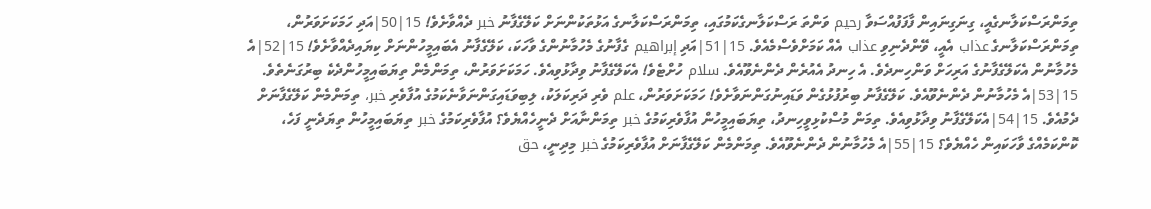ތިމަންރަސްކަލާނގެއީ، ގިނަގިނައިން ފާފަފުއްސަވާ رحيم ވަންތަ ރަސްކަލާނގެކަމުގައި، ތިމަންރަސްކަލާނގެ އަޅުތަކުންނަށް ކަލޭގެފާނު خبر ދެއްވާށެވެ! 15|50|އަދި ހަމަކަށަވަރުން، ތިމަންރަސްކަލާނގެ عذاب އެއީ، ވޭންދެނިވި عذاب އެއް ކަމަށްވެސްމެއެވެ. 15|51|އަދި إبراهيم ގެފާނުގެ މެހުމާނުންގެ ވާހަކަ، ކަލޭގެފާނު އެބައިމީހުންނަށް ކިޔައިދެއްވާށެވެ! 15|52|އެ މެހުމާނުން އެކަލޭގެފާނުގެ އަރިހަށް ވަންހިނދެވެ. އެ ހިނދު އެއުރެން ދެންނެވޫއެވެ. سلام ހުށްޓެވެ! އެކަލޭގެފާނު ވިދާޅުވިއެވެ. ހަމަކަށަވަރުން، ތިމަންމެން ތިޔަބައިމީހުންދެކެ ބިރުގަނެތެވެ. 15|53|އެ މެހުމާނުން ދެންނެވޫއެވެ. ކަލޭގެފާނު ބިރުފުޅުގެން ވަޑައިނުގަންނަވާށެވެ! ހަމަކަށަވަރުން، علم ވެރި ދަރިކަލަކު، ލިބިވަޑައިގަންނަވާނެކަމުގެ އުފާވެރި خبر، ތިމަންމެން ކަލޭގެފާނަށް ދެމުއެވެ. 15|54|އެކަލޭގެފާނު ވިދާޅުވިއެވެ. ތިމަން މުސްކުޅިވީހިނދު، ތިޔަބައިމީހުން އުފާވެރިކަމުގެ خبر ތިމަންނާއަށް ދެނީހެއްޔެވެ؟ އުފާވެރިކަމުގެ خبر ތިޔަބައިމީހުން ތިޔަދެނީ ފަހެ، ކޮންކަމެއްގެ ވާހަކައިން ހެއްޔެވެ؟ 15|55|އެ މެހުމާނުން ދެންނެވޫއެވެ. ތިމަންމެން ކަލޭގެފާނަށް އުފާވެރިކަމުގެ خبر މިދިނީ، حق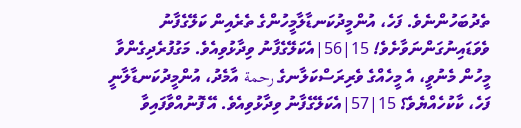ތެދުބަހުންނެވެ. ފަހެ، އުންމީދުކަނޑާލާމީހުންގެ ތެރެއިން ކަލޭގެފާނު ވެވަޑައިނުގަންނަވާށެވެ! 15|56|އެކަލޭގެފާނު ވިދާޅުވިއެވެ. މަގުފުރެދިގެންވާ މީހުން މެނުވީ، އެ މީހެއްގެ ވެރިރަސްކަލާނގެ رحمة އާމެދު، އުންމީދުކަނޑާލާނީ ފަހެ، ކާކުހެއްޔެވެ؟ 15|57|އެކަލޭގެފާނު ވިދާޅުވިއެވެ. އޭ ފޮނުއްވާފައިވާ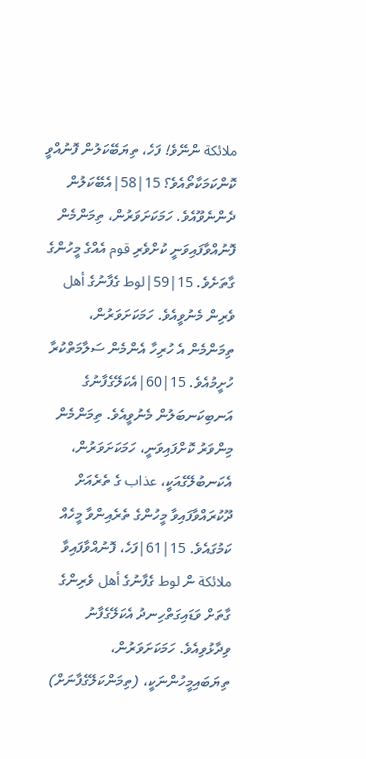ملائكة ންނޭވެ! ފަހެ، ތިޔަބޭކަލުން ފޮނުއްވީ ކޮންކަމަކާތޯއެވެ؟ 15|58|އެބޭކަލުން ދެންނެވޫއެވެ. ހަމަކަށަވަރުން، ތިމަންމެން ފޮނުއްވާފައިވަނީ ކުށްވެރި قوم އެއްގެ މީހުންގެ ގާތަށެވެ. 15|59|لوط ގެފާނުގެ أهل ވެރިން މެނުވީއެވެ. ހަމަކަށަވަރުން، ތިމަންމެން އެ ހުރިހާ އެންމެން ސަލާމަތްކުރާ ހުށީމުއެވެ. 15|60|އެކަލޭގެފާނުގެ އަނބިކަނބަލުން މެނުވީއެވެ. ތިމަންމެން މިންވަރު ކޮށްފައިވަނީ، ހަމަކަށަވަރުން، އެކަނބުލޭގެއަކީ، عذاب ގެ ތެރެއަށް ދޫކުރައްވާފައިވާ މީހުންގެ ތެރެއިންވާ މީހެއް ކަމުގައެވެ. 15|61|ފަހެ، ފޮނުއްވާފައިވާ ملائكة ން لوط ގެފާނުގެ أهل ވެރިންގެ ގާތަށް ވަޑައިގަތްހިނދު އެކަލޭގެފާނު ވިދާޅުވިއެވެ. ހަމަކަށަވަރުން، ތިޔަބައިމީހުންނަކީ، (ތިމަންކަލޭގެފާނަށް)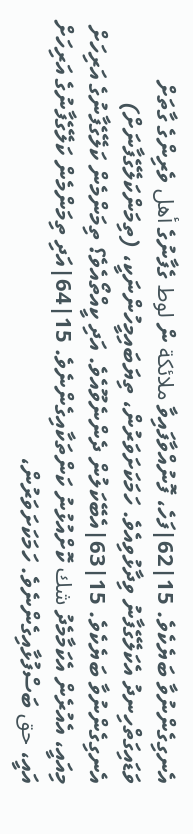އެނގިގެންނުވާ ބަޔެކެވެ. 15|62|ފަހެ، ފޮނުއްވާފައިވާ ملائكة ން لوط ގެފާނުގެ أهل ވެރިންގެ ގާތަށް ވަޑައިގަތްހިނދު އެކަލޭގެފާނު ވިދާޅުވިއެވެ. ހަމަކަށަވަރުން، ތިޔަބައިމީހުންނަކީ، (ތިމަންކަލޭގެފާނަށް) އެނގިގެންނުވާ ބަޔެކެވެ. 15|63|އެބޭކަލުން ދެންނެވޫއެވެ. އަދި ކީއްތޯއެވެ؟ ތިމަންމެން ކަލޭގެފާނުގެ އަރިހަށް މިއައީ، އެއުރެން އެކަމާމެދު شك ކޮށްއުޅުނު ކަންތަކާއިގެންނެވެ. 15|64|އަދި ތިމަންމެން ކަލޭގެފާނުގެ އަރިހަށް އައީ، حق ބަސްފުޅާއިގެންނެވެ. ހަމަކަށަވަރުން،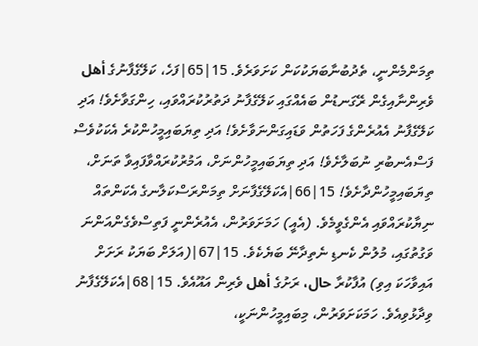ތިމަންމެންނީ، ތެދުބުނާބަޔަކުކަން ކަށަވަރެވެ. 15|65|ފަހެ، ކަލޭގެފާނުގެ أهل ވެރިންނާއިގެން ރޭގަނޑުން ބައެއްގައި ކަލޭގެފާނު ދަތުރުކުރައްވައި، ހިންގަވާށެވެ! އަދި ކަލޭގެފާނު އެއުރެންގެ ފަހަތުން ވަޑައިގަންނަވާށެވެ! އަދި ތިޔަބައިމީހުންކުރެ އެކަކުވެސް ފަސްއެނބުރި ނުބަލާށެވެ! އަދި ތިޔަބައިމީހުންނަށް، އަމުރުކުރައްވާފައިވާ ތަނަށް، ތިޔަބައިމީހުންދާށެވެ! 15|66|އެކަލޭގެފާނަށް ތިމަންރަސްކަލާނގެ އެކަންތައް ނިޔާކުރައްވައި އެންގެވީމެވެ. (އެއީ) ހަމަށަވަރުން، އެއުރެންނީ ފަތިސްވެގެންއަންނަ ވަގުތުގައި، މުލުން ކެނޑި ނެތިދާނޭ ބަޔެކެވެ. 15|67|(އަލަށް ބަޔަކު ރަށަށް އައިވާހަކަ އިވި) އުފާކުރާ حال، ރަށުގެ أهل ވެރިން އައޫއެވެ. 15|68|އެކަލޭގެފާނު ވިދާޅުވިއެވެ. ހަމަކަށަވަރުން، މިބައިމީހުންނަކީ،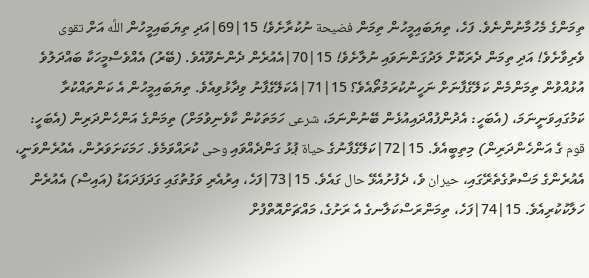ތިމަންގެ މެހުމާނުންނެވެ. ފަހެ، ތިޔަބައިމީހުން ތިމަން فضيحة ނުކުރާށެވެ! 15|69|އަދި ތިޔަބައިމީހުން اللَّه އަށް تقوى ވެރިވާށެވެ! އަދި ތިމަން ދެރަކޮށް ލަދުގަންނަވައި ނުލާށެވެ! 15|70|އެއުރެން ދެންނެވޫއެވެ. (ބޭރު) އެއްވެސްމީހަކާ ބައްދަލުވެ އުޅުއްވުން ތިމަންމެން ކަލޭގެފާނަށް ނަހީނުކުރަމުތޯއެވެ؟ 15|71|އެކަލޭގެފާނު ވިދާޅުވިއެވެ. ތިޔަބައިމީހުން އެ ކަންތައްކުރާ ކަމުގައިވަނީނަމަ، (އެބަހީ: އެދުންފުއްދައިއުޅެން ބޭނުންނަމަ، شرعى ހަމަތަކުން ކާވެނިވުމަށް) ތިމަންގެ އަންހެންދަރިން (އެބަހީ: قوم ގެ އަންހެންދަރިން) މިތިބީއެވެ. 15|72|ކަލޭގެފާނުގެ حياة ޕުޅު ގަންދެއްވައި وحى ކުރައްވަމެވެ. ހަމަކަށަވަރުން، އެއުރެންވަނީ، އެއުރެންގެ މަސްތުގެތެރޭގައި، حيران ވެ، ދެފުށުއެޅޭ حال ގައެވެ. 15|73|ފަހެ، އިރުއެރި ވަގުތުގައި ގަދަފަދައަޑު (އައިސް) އެއުރެން ހަލާކުކުރިއެވެ. 15|74|ފަހެ، ތިމަންރަސްކަލާނގެ އެ ރަށުގެ، މައްޗަށްއޮތްފުށް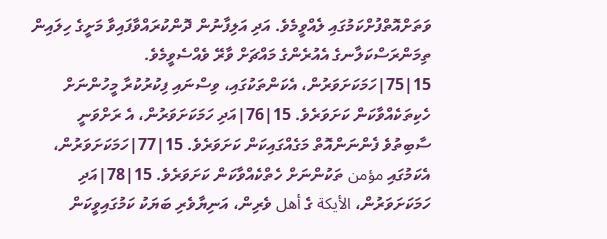ވަތަށްއޮތްފުށްކަމުގައި ލެއްވީމެވެ. އަދި އަލިފާނުން ދޮންކުރައްވާފައިވާ މަށީގެ ހިލައިން ތިމަންރަސްކަލާނގެ އެއުރެންގެ މައްޗަށް ވާރޭ ވެއްސެވީމެވެ. 15|75|ހަމަކަށަވަރުން، އެކަންތަކުގައި، ވިސްނައި ފިކުރުކުރާ މީހުންނަށް ހެކިތަކެއްވާކަން ކަށަވަރެވެ. 15|76|އަދި ހަމަކަށަވަރުން، އެ ރަށްވަނީ ސާބިތުވެ ފެންނަންއޮތް މަގެއްގައިކަން ކަށަވަރެވެ. 15|77|ހަމަކަށަވަރުން، އެކަމުގައި مؤمن ތަކުންނަށް ހެތްކެއްވާކަން ކަށަވަރެވެ. 15|78|އަދި ހަމަކަށަވަރުން، الأيكة ގެ أهل ވެރިން، އަނިޔާވެރި ބަޔަކު ކަމުގައިވީކަން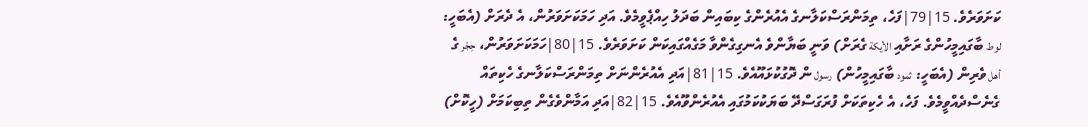ކަށަވަރެވެ. 15|79|ފަހެ، ތިމަންރަސްކަލާނގެ އެއުރެންގެ ކިބައިން ބަދަލު ހިއްޕެވީމެވެ. އަދި ހަމަކަށަވަރުން، އެ ދެރަށް (އެބަހީ: لوط ބާގައިމީހުންގެ ރަށާއި الأيكة ގެރަށް) ވަނީ ބަޔާންވެ އެނގިގެންވާ މަގެއްގައިކަން ކަށަވަރެވެ. 15|80|ހަމަކަށަވަރުން، حِجْر ގެ أهل ވެރިން (އެބަހީ: ثمود ބާގައިމީހުން) رسول ން ދޮގުކުޅައޫއެވެ. 15|81|އަދި އެއުރެންނަށް ތިމަންރަސްކަލާނގެ ހެކިތައް ގެނެސްދެއްވީމެވެ. ފަހެ، އެ ހެކިތަކަށް ފުރަގަސްދޭ ބަޔަކުކަމުގައި އެއުރެންވޫއެވެ. 15|82|އަދި އަމާންވެގެން ތިބިކަމަށް (ހީކޮށް)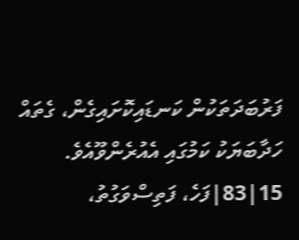ފަރުބަދަތަކުން ކަނޑައިކޮށައިގެން، ގެތައް ހަދާބަޔަކު ކަމުގައި އެއުރެންވޫއެވެ. 15|83|ފަހެ، ފަތިސްވަގުތު،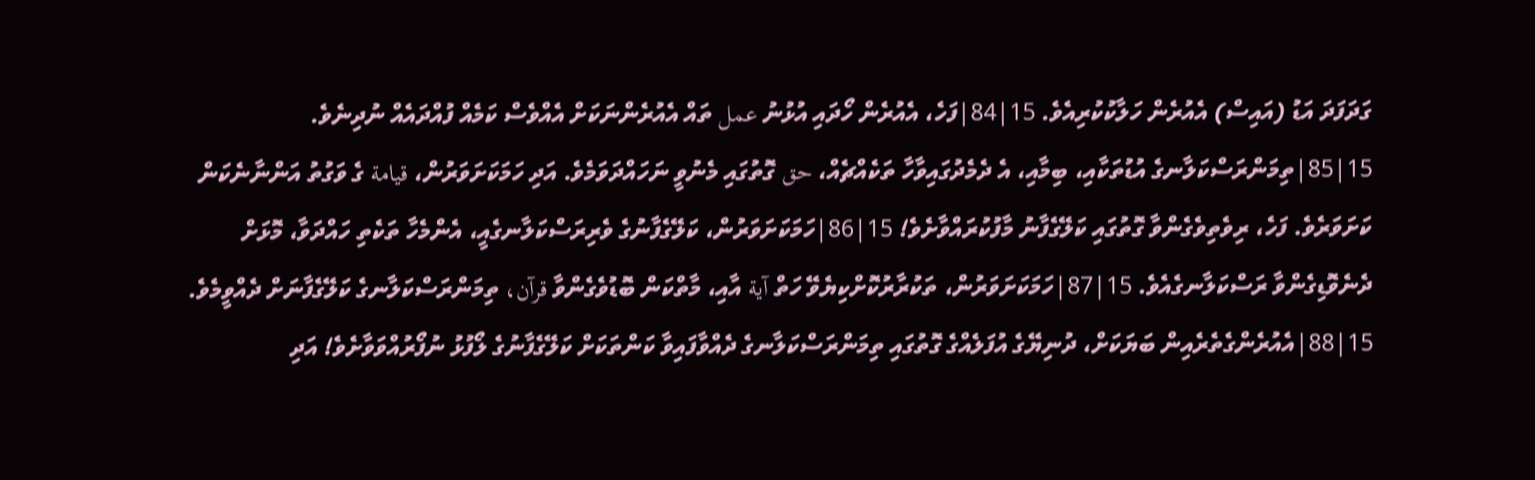ގަދަފަދަ އަޑު (އައިސް) އެއުރެން ހަލާކުކުރިއެވެ. 15|84|ފަހެ، އެއުރެން ހޯދައި އުޅުނު عمل ތައް އެއުރެންނަކަށް އެއްވެސް ކަމެއް ފުއްދައެއް ނުދިނެވެ. 15|85|ތިމަންރަސްކަލާނގެ އުޑުތަކާއި، ބިމާއި، އެ ދެމެދުގައިވާހާ ތަކެއްޗެއް، حق ގޮތުގައި މެނުވީ ނަހައްދަވަމެވެ. އަދި ހަމަކަށަވަރުން، قيامة ގެ ވަގުތު އަންނާނެކަން ކަށަވަރެވެ. ފަހެ، ރިވެތިވެގެންވާ ގޮތުގައި ކަލޭގެފާނު މާފުކުރައްވާށެވެ! 15|86|ހަމަކަށަވަރުން، ކަލޭގެފާނުގެ ވެރިރަސްކަލާނގެއީ، އެންމެހާ ތަކެތި ހައްދަވާ، މޮޅަށް ދެނެވޮޑިގެންވާ ރަސްކަލާނގެއެވެ. 15|87|ހަމަކަށަވަރުން، ތަކުރާރުކޮށްކިޔެވޭ ހަތް آية އާއި، މާތްކަން ބޮޑުވެގެންވާ قرآن، ތިމަންރަސްކަލާނގެ ކަލޭގެފާނަށް ދެއްވީމެވެ. 15|88|އެއުރެންގެތެރެއިން ބަޔަކަށް، ދުނިޔޭގެ އުފަލެއްގެ ގޮތުގައި ތިމަންރަސްކަލާނގެ ދެއްވާފައިވާ ކަންތަކަށް ކަލޭގެފާނުގެ ލޯފުޅު ނުފޯރުއްވަވާށެވެ! އަދި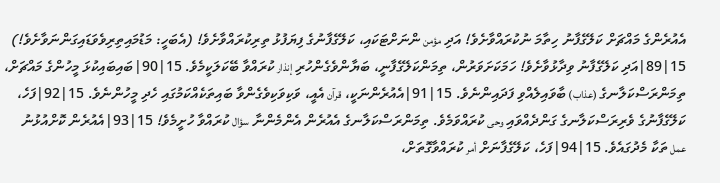އެއުރެންގެ މައްޗަށް ކަލޭގެފާނު ހިތާމަ ނުކުރައްވާށެވެ! އަދި مؤمن ންނަށްޓަކައި، ކަލޭގެފާނުގެ ފިޔަފުޅު ތިރިކުރައްވާށެވެ! (އެބަހީ: މަޑުމައިތިރިވެވަޑައިގަންނަވާށެވެ!) 15|89|އަދި ކަލޭގެފާނު ވިދާޅުވާށެވެ! ހަމަކަށަވަރުން، ތިމަންކަލޭގެފާނީ، ބަޔާންވެގެންހުރި إنذار ކުރައްވާ ބޭކަލަކީމެވެ. 15|90|ބައިބައިކުޅަ މީހުންގެ މައްޗަށް، ތިމަންރަސްކަލާނގެ (عذاب) ބާވައިލެއްވި ފަދައިންނެވެ. 15|91|އެއުރެންނަކީ، قرآن އެއީ، ވަކިވަކިވެގެންވާ ބައިތަކެއްކަމުގައި ހެދި މީހުންނެވެ. 15|92|ފަހެ، ކަލޭގެފާނުގެ ވެރިރަސްކަލާނގެ ގަންދެއްވައި وحى ކުރައްވަމެވެ. ތިމަންރަސްކަލާނގެ އެއުރެން އެންމެންނާ سؤال ކުރައްވާ ހުށީމެވެ! 15|93|އެއުރެން ކޮށްއުޅުނު عمل ތަކާ މެދުގައެވެ. 15|94|ފަހެ، ކަލޭގެފާނަށް أمر ކުރައްވާގޮތަށް،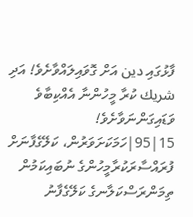ފާޅުގައި دين އަށް ގޮވައިލައްވާށެވެ! އަދި شريك ކުރާ މީހުންނާ އެއްކިބާވެ ވަޑައިގަންނަވާށެވެ! 15|95|ހަމަކަށަވަރުން، ކަލޭގެފާނަށް ފުރައްސާރަކުރާމީހުންގެ ނުބައިކަމުން ތިމަންރަސްކަލާނގެ ކަލޭގެފާނު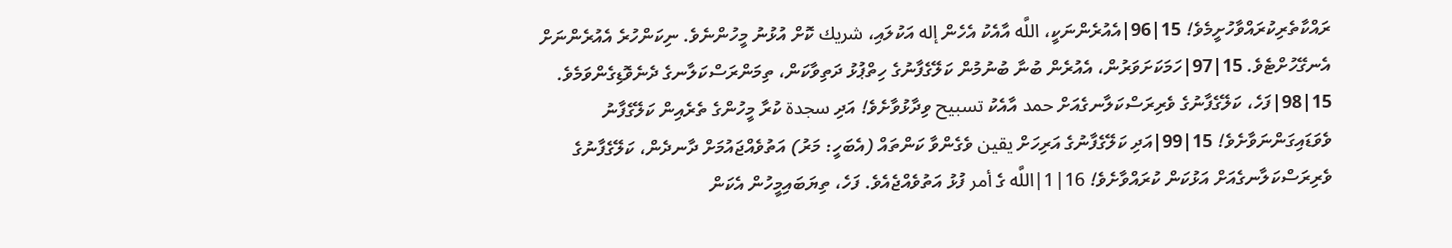ރައްކާތެރިކުރައްވާހުށީމެވެ! 15|96|އެއުރެންނަކީ، اللَّه އާއެކު އެހެން إله އަކުލައި، شريك ކޮށް އުޅުނު މީހުންނެވެ. ނިކަންހުރެ އެއުރެންނަށް އެނގޭހުށްޓެވެ. 15|97|ހަމަކަށަވަރުން، އެއުރެން ބުނާ ބުނުމުން ކަލޭގެފާނުގެ ހިތްޕުޅު ދަތިވާކަން، ތިމަންރަސްކަލާނގެ ދެނެވޮޑިގެންވަމެވެ. 15|98|ފަހެ، ކަލޭގެފާނުގެ ވެރިރަސްކަލާނގެއަށް حمد އާއެކު تسبيح ވިދާޅުވާށެވެ! އަދި سجدة ކުރާ މީހުންގެ ތެރެއިން ކަލޭގެފާނު ވެވަޑައިގަންނަވާށެވެ! 15|99|އަދި ކަލޭގެފާނުގެ އަރިހަށް يقين ވެގެންވާ ކަންތައް (އެބަހީ: މަރު) އަތުވެއްޖައުމަށް ދާނދެން، ކަލޭގެފާނުގެ ވެރިރަސްކަލާނގެއަށް އަޅުކަން ކުރައްވާށެވެ! 16|1|اللَّه ގެ أمر ފުޅު އަތުވެއްޖެއެވެ. ފަހެ، ތިޔަބައިމީހުން އެކަން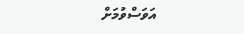އަވަސްވުމަށް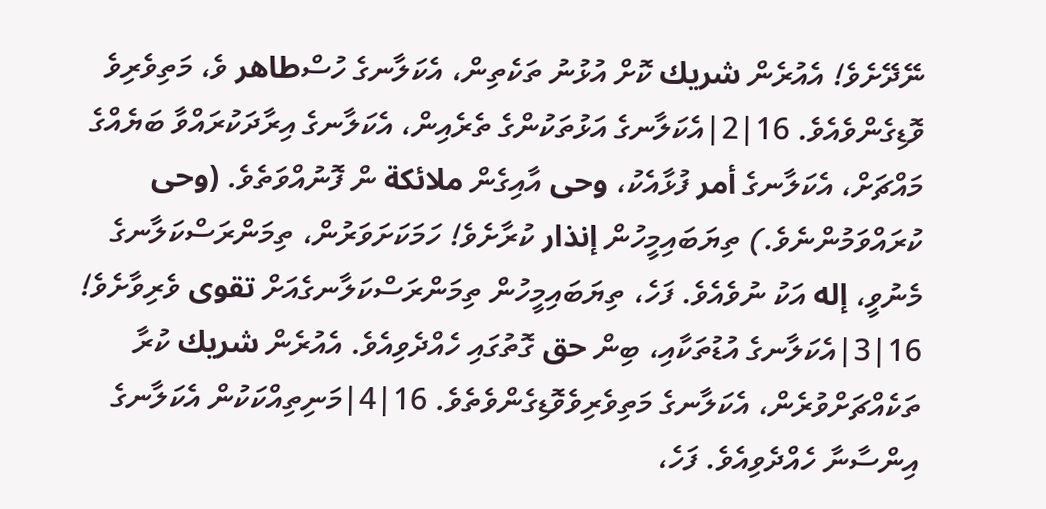ނޭދޭށެވެ! އެއުރެން شريك ކޮށް އުޅުނު ތަކެތިން، އެކަލާނގެ ހުސްطاهر ވެ، މަތިވެރިވެ ވޮޑިގެންވެއެވެ. 16|2|އެކަލާނގެ އަޅުތަކުންގެ ތެރެއިން، އެކަލާނގެ އިރާދަކުރައްވާ ބަޔެއްގެ މައްޗަށް، އެކަލާނގެ أمر ފުޅާއެކު، وحى އާއިގެން ملائكة ން ފޮނުއްވަތެވެ. (وحى ކުރައްވަމުންނެވެ.) ތިޔަބައިމީހުން إنذار ކުރާށެވެ! ހަމަކަށަވަރުން، ތިމަންރަސްކަލާނގެ މެނުވީ، إله އަކު ނުވެއެވެ. ފަހެ، ތިޔަބައިމީހުން ތިމަންރަސްކަލާނގެއަށް تقوى ވެރިވާށެވެ! 16|3|އެކަލާނގެ އުޑުތަކާއި، ބިން حق ގޮތުގައި ހެއްދެވިއެވެ. އެއުރެން شريك ކުރާ ތަކެއްޗަށްވުރެން، އެކަލާނގެ މަތިވެރިވެވޮޑިގެންވެތެވެ. 16|4|މަނިތިއްކަކުން އެކަލާނގެ އިންސާނާ ހެއްދެވިއެވެ. ފަހެ،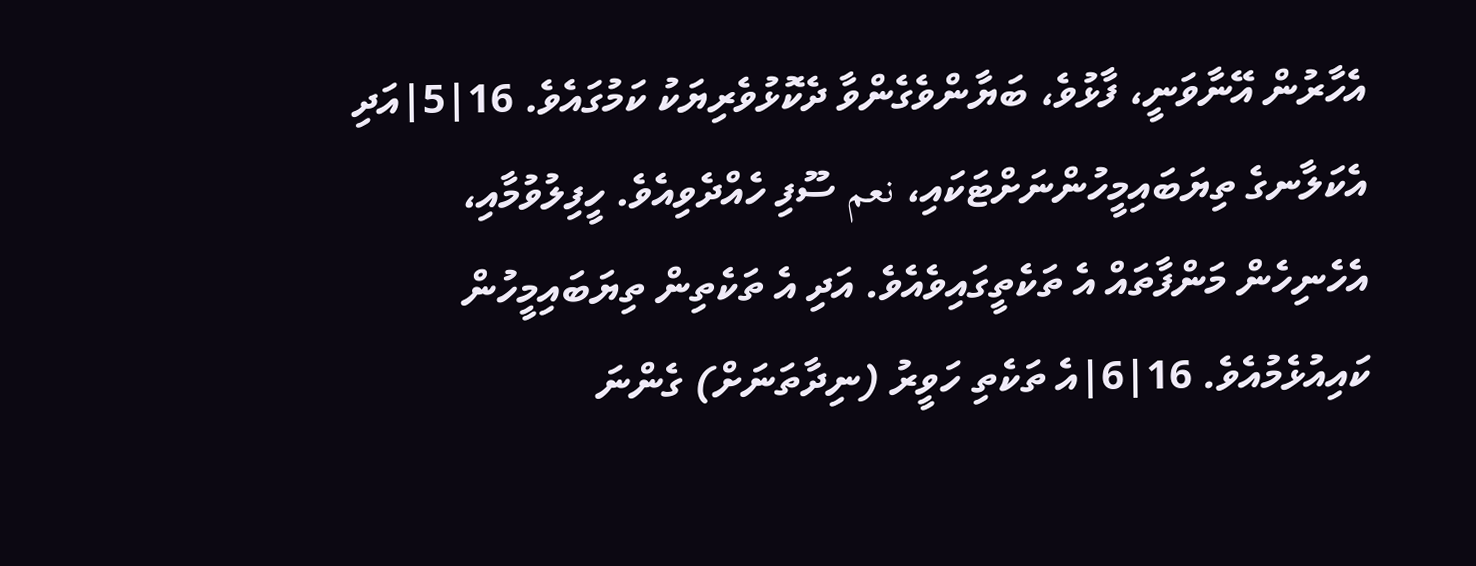އެހާރުން އޭނާވަނީ، ފާޅުވެ، ބަޔާންވެގެންވާ ދެކޮޅުވެރިޔަކު ކަމުގައެވެ. 16|5|އަދި އެކަލާނގެ ތިޔަބައިމީހުންނަށްޓަކައި، نعم ސޫފި ހެއްދެވިއެވެ. ހީފިލުވުމާއި، އެހެނިހެން މަންފާތައް އެ ތަކެތީގައިވެއެވެ. އަދި އެ ތަކެތިން ތިޔަބައިމީހުން ކައިއުޅެމުއެވެ. 16|6|އެ ތަކެތި ހަވީރު (ނިދާތަނަށް) ގެންނަ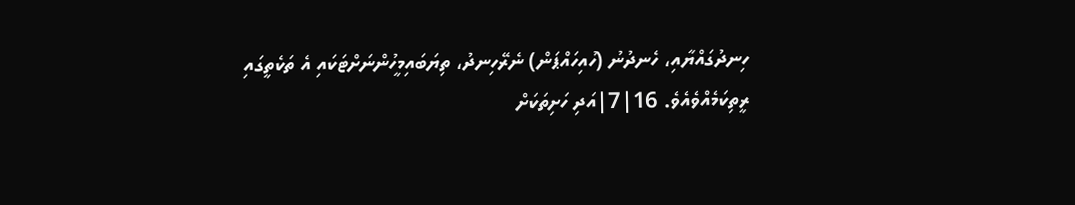ހިނދުގައްޔާއި، ހެނދުނު (ހުއިހައްޕަން) ނެރޭހިނދު، ތިޔަބައިމީހުންނަށްޓަކައި އެ ތަކެތީގައި ރީތިކަމެއްވެއެވެ. 16|7|އަދި ހަށިތަކަށް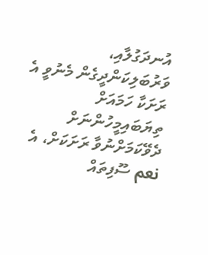އުނދަގުލާއި، ވަރުބަލިކަންދީގެން މެނުވީ އެ ރަށަކާ ހަމައަށް ތިޔަބައިމީހުންނަށް ދެވޭކަމަށްނުވާ ރަށަކަށް، އެ نعم ސޫފިތައް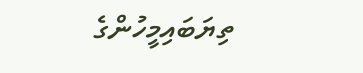ތިޔަބައިމީހުންގެ